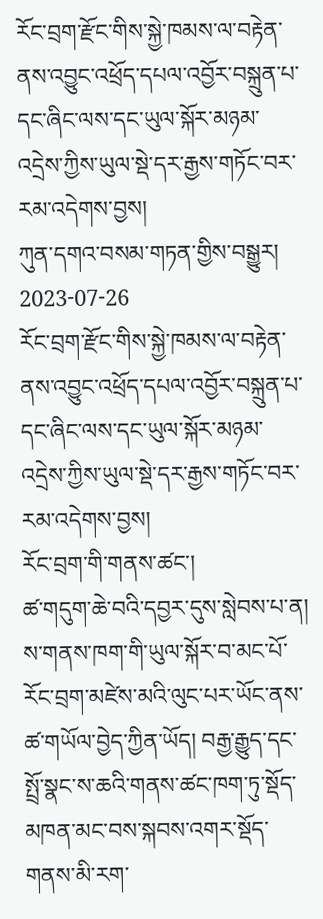རོང་བྲག་རྫོང་གིས་སྐྱེ་ཁམས་ལ་བརྟེན་ནས་འབྱུང་འཕྲོད་དཔལ་འབྱོར་བསྐྲུན་པ་དང་ཞིང་ལས་དང་ཡུལ་སྐོར་མཉམ་འདྲེས་ཀྱིས་ཡུལ་སྡེ་དར་རྒྱས་གཏོང་བར་རམ་འདེགས་བྱས།
ཀུན་དགའ་བསམ་གཏན་གྱིས་བསྒྱུར།        2023-07-26
རོང་བྲག་རྫོང་གིས་སྐྱེ་ཁམས་ལ་བརྟེན་ནས་འབྱུང་འཕྲོད་དཔལ་འབྱོར་བསྐྲུན་པ་དང་ཞིང་ལས་དང་ཡུལ་སྐོར་མཉམ་འདྲེས་ཀྱིས་ཡུལ་སྡེ་དར་རྒྱས་གཏོང་བར་རམ་འདེགས་བྱས།
རོང་བྲག་གི་གནས་ཚང་།
ཚ་གདུག་ཆེ་བའི་དབྱར་དུས་སླེབས་པ་ན། ས་གནས་ཁག་གི་ཡུལ་སྐོར་བ་མང་པོ་རོང་བྲག་མཛེས་མའི་ལུང་པར་ཡོང་ནས་ཚ་གཡོལ་བྱེད་ཀྱིན་ཡོད། བརྒྱ་རྒྱུད་དང་སྤྲོ་སྣང་ས་ཆའི་གནས་ཚང་ཁག་ཏུ་སྡོད་མཁན་མང་བས་སྐབས་འགར་སྡོད་གནས་མི་རག་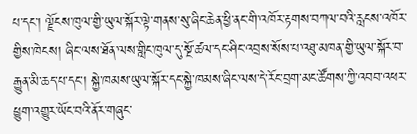པ་དང་། ལྗོངས་ཁུལ་གྱི་ཡུལ་སྐོར་ལྟེ་གནས་སུ་ཞིང་ཆེན་ཕྱི་ནང་གི་འཁོར་རྟགས་བཀལ་བའི་རླངས་འཁོར་གྱིས་ཁེངས། ཞིང་ལས་ཐོན་ལས་གླིང་ཁུལ་དུ་སྔོ་ཚལ་དང་ཤིང་འབྲས་སོས་པ་འཐུ་མཁན་གྱི་ཡུལ་སྐོར་བ་རྒྱུན་མི་ཆད་པ་དང་། སྐྱེ་ཁམས་ཡུལ་སྐོར་དང་སྐྱེ་ཁམས་ཞིང་ལས་དེ་རོང་བྲག་མང་ཚོགས་ཀྱི་འབབ་འཕར་ཕྱུག་འགྱུར་ཡོང་བའི་ནོར་གཞུང་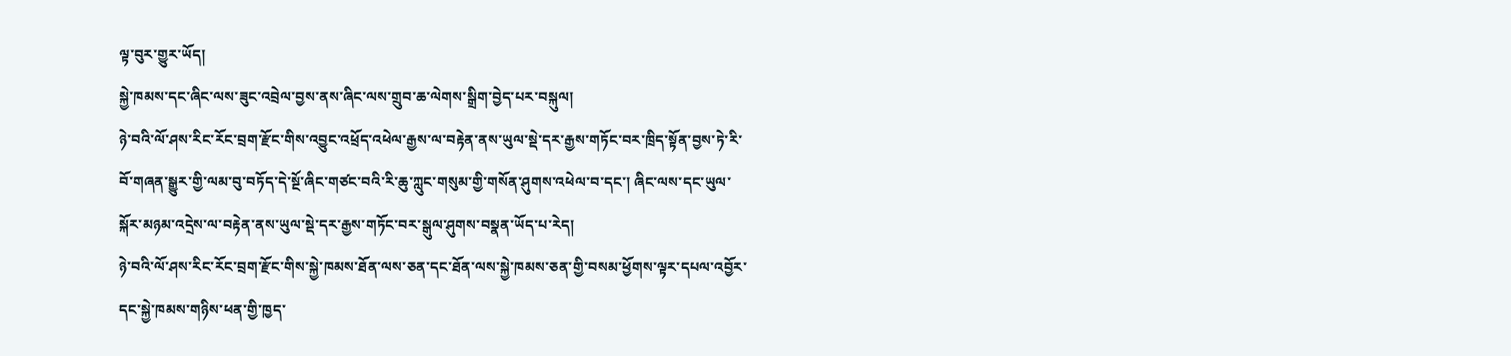ལྟ་བུར་གྱུར་ཡོད།
སྐྱེ་ཁམས་དང་ཞིང་ལས་ཟུང་འབྲེལ་བྱས་ནས་ཞིང་ལས་གྲུབ་ཆ་ལེགས་སྒྲིག་བྱེད་པར་བསྐུལ།
ཉེ་བའི་ལོ་ཤས་རིང་རོང་བྲག་རྫོང་གིས་འབྱུང་འཕྲོད་འཕེལ་རྒྱས་ལ་བརྟེན་ནས་ཡུལ་སྡེ་དར་རྒྱས་གཏོང་བར་ཁྲིད་སྟོན་བྱས་ཏེ་རི་བོ་གཞན་སྒྱུར་གྱི་ལམ་བུ་བཏོད་དེ་སྔོ་ཞིང་གཙང་བའི་རི་ཆུ་ཀླུང་གསུམ་གྱི་གསོན་ཤུགས་འཕེལ་བ་དང་། ཞིང་ལས་དང་ཡུལ་སྐོར་མཉམ་འདྲེས་ལ་བརྟེན་ནས་ཡུལ་སྡེ་དར་རྒྱས་གཏོང་བར་སྒུལ་ཤུགས་བསྣན་ཡོད་པ་རེད།
ཉེ་བའི་ལོ་ཤས་རིང་རོང་བྲག་རྫོང་གིས་སྐྱེ་ཁམས་ཐོན་ལས་ཅན་དང་ཐོན་ལས་སྐྱེ་ཁམས་ཅན་གྱི་བསམ་ཕྱོགས་ལྟར་དཔལ་འབྱོར་དང་སྐྱེ་ཁམས་གཉིས་ཕན་གྱི་ཁྱད་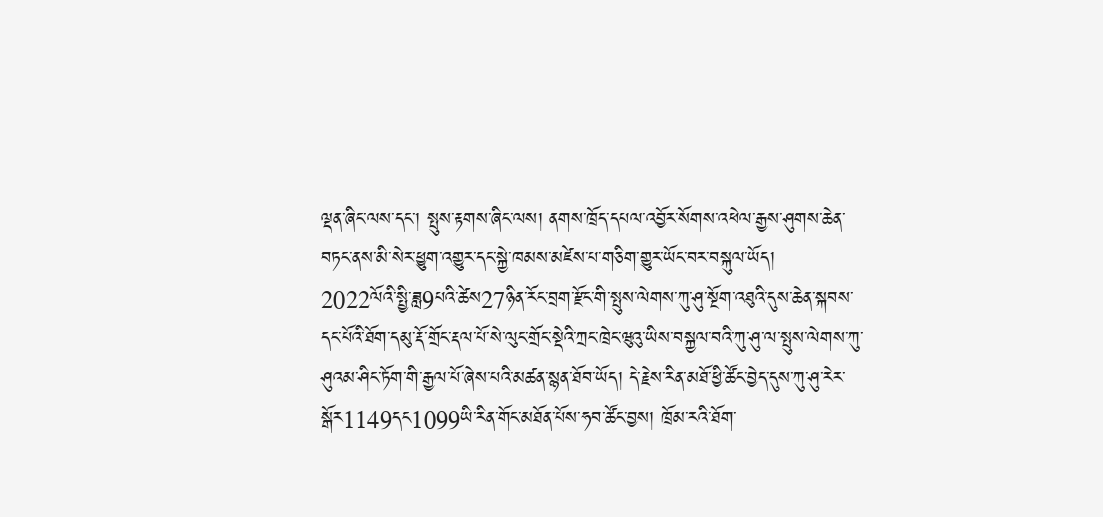ལྡན་ཞིང་ལས་དང་། སྤུས་རྟགས་ཞིང་ལས། ནགས་ཁྲོད་དཔལ་འབྱོར་སོགས་འཕེལ་རྒྱས་ཤུགས་ཆེན་བཏང་ནས་མི་སེར་ཕྱུག་འགྱུར་དང་སྐྱེ་ཁམས་མཛེས་པ་གཅིག་གྱུར་ཡོང་བར་བསྐུལ་ཡོད།
2022ལོའི་སྤྱི་ཟླ9པའི་ཚེས27ཉིན་རོང་བྲག་རྫོང་གི་སྤུས་ལེགས་ཀུ་ཤུ་སྔོག་འཐུའི་དུས་ཆེན་སྐབས་དང་པོའི་ཐོག་དམུ་རྡོ་གྲོང་རྡལ་པོ་སེ་ལུང་གྲོང་སྡེའི་ཀྲང་ཁྲེང་ཝུའུ་ཡིས་བསྐྱལ་བའི་ཀུ་ཤུ་ལ་སྤུས་ལེགས་ཀུ་ཤུའམ་ཤིང་ཏོག་གི་རྒྱལ་པོ་ཞེས་པའི་མཚན་སྙན་ཐོབ་ཡོད། དེ་རྗེས་རིན་མཐོ་ཕྱི་ཚོང་བྱེད་དུས་ཀུ་ཤུ་རེར་སྒོར1149དང1099ཡི་རིན་གོང་མཐོན་པོས་ཧབ་ཚོང་བྱས། ཁྲོམ་རའི་ཐོག་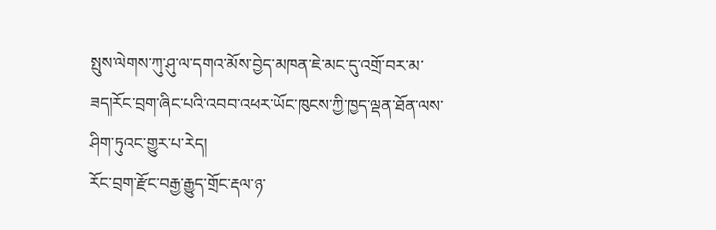སྤུས་ལེགས་ཀུ་ཤུ་ལ་དགའ་མོས་བྱེད་མཁན་ཇེ་མང་དུ་འགྲོ་བར་མ་ཟད།རོང་བྲག་ཞིང་པའི་འབབ་འཕར་ཡོང་ཁུངས་ཀྱི་ཁྱད་ལྡན་ཐོན་ལས་ཤིག་ཏུའང་གྱུར་པ་རེད།
རོང་བྲག་རྫོང་བརྒྱ་རྒྱུད་གྲོང་རྡལ་ཉ་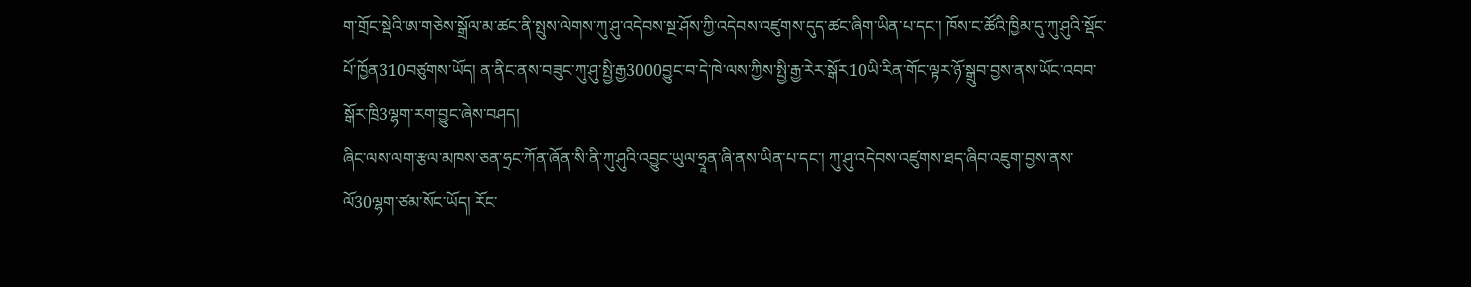ག་གྲོང་སྡེའི་ཨ་གཅེས་སྒྲོལ་མ་ཚང་ནི་སྤུས་ལེགས་ཀུ་ཤུ་འདེབས་སྔ་ཤོས་ཀྱི་འདེབས་འཛུགས་དུད་ཚང་ཞིག་ཡིན་པ་དང་། ཁོས་ང་ཚོའི་ཁྱིམ་དུ་ཀུ་ཤུའི་སྡོང་པོ་ཁྱོན310བཙུགས་ཡོད། ན་ནིང་ནས་བཟུང་ཀུ་ཤུ་སྤྱི་རྒྱ3000བྱུང་བ་དེ་ཁེ་ལས་ཀྱིས་སྤྱི་རྒྱ་རེར་སྒོར10ཡི་རིན་གོང་ལྟར་ཉོ་སྒྲུབ་བྱས་ནས་ཡོང་འབབ་སྒོར་ཁྲི3ལྷག་རག་བྱུང་ཞེས་བཤད།
ཞིང་ལས་ལག་རྩལ་མཁས་ཅན་ཧྲང་ཀོན་ཞོན་སི་ནི་ཀུ་ཤུའི་འབྱུང་ཡུལ་ཧྲཱན་ཞི་ནས་ཡིན་པ་དང་། ཀུ་ཤུ་འདེབས་འཛུགས་ཐད་ཞིབ་འཇུག་བྱས་ནས་ལོ30ལྷག་ཙམ་སོང་ཡོད། རོང་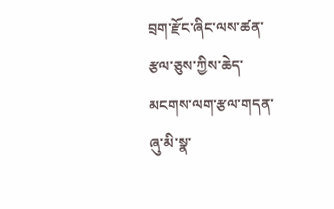བྲག་རྫོང་ཞིང་ལས་ཚན་རྩལ་ཅུས་ཀྱིས་ཆེད་མངགས་ལག་རྩལ་གདན་ཞུ་མི་སྣ་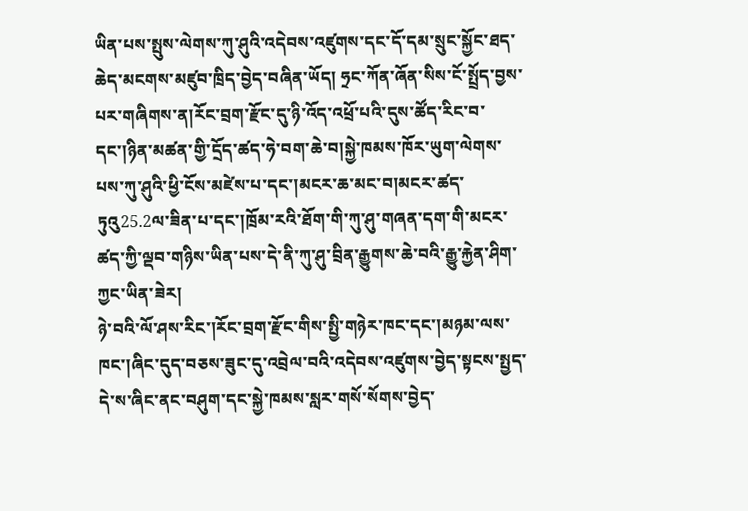ཡིན་པས་སྤུས་ལེགས་ཀུ་ཤུའི་འདེབས་འཛུགས་དང་དོ་དམ་སྲུང་སྐྱོང་ཐད་ཆེད་མངགས་མཛུབ་ཁྲིད་བྱེད་བཞིན་ཡོད། ཧྲང་ཀོན་ཞོན་སིས་ངོ་སྤྲོད་བྱས་པར་གཞིགས་ན།རོང་བྲག་རྫོང་དུ་ཉི་འོད་འཕྲོ་པའི་དུས་ཚོད་རིང་བ་དང་།ཉིན་མཚན་གྱི་དྲོད་ཚད་ཧེ་བག་ཆེ་བ།སྐྱེ་ཁམས་ཁོར་ཡུག་ལེགས་པས་ཀུ་ཤུའི་ཕྱི་ངོས་མཛེས་པ་དང་།མངར་ཆ་མང་བ།མངར་ཚད་ཏུའུ25.2ལ་ཟིན་པ་དང་།ཁྲོམ་རའི་ཐོག་གི་ཀུ་ཤུ་གཞན་དག་གི་མངར་ཚད་ཀྱི་ལྡབ་གཉིས་ཡིན་པས་དེ་ནི་ཀུ་ཤུ་བྲིན་རྒྱུགས་ཆེ་བའི་རྒྱུ་རྐྱེན་ཤིག་ཀྱང་ཡིན་ཟེར།
ཉེ་བའི་ལོ་ཤས་རིང་།རོང་བྲག་རྫོང་གིས་སྤྱི་གཉེར་ཁང་དང་།མཉམ་ལས་ཁང་།ཞིང་དུད་བཅས་ཟུང་དུ་འབྲེལ་བའི་འདེབས་འཛུགས་བྱེད་སྟངས་སྤྱད་དེ་ས་ཞིང་ནང་བཤུག་དང་སྐྱེ་ཁམས་སླར་གསོ་སོགས་བྱེད་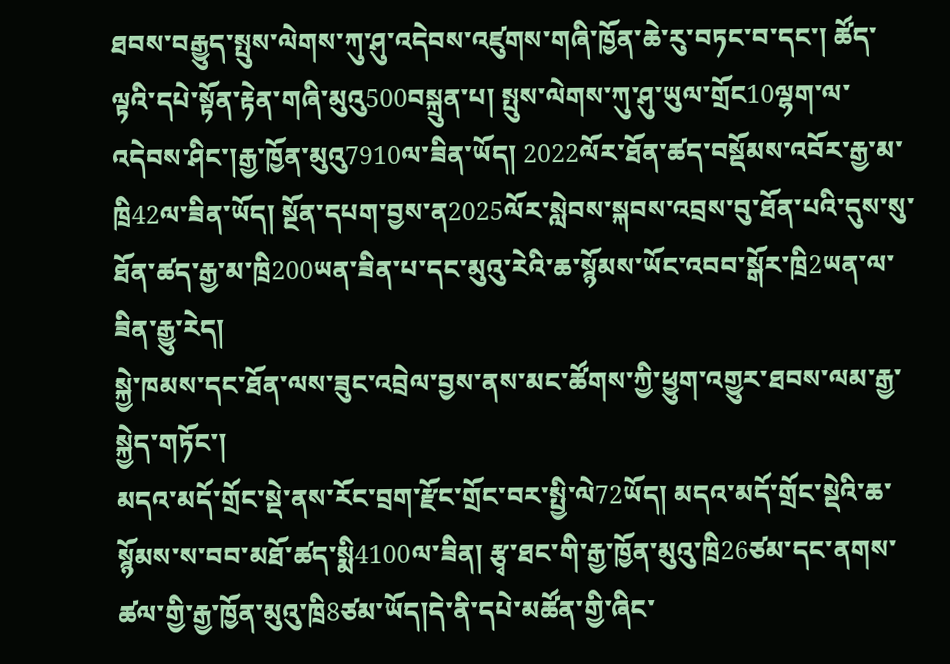ཐབས་བརྒྱུད་སྤུས་ལེགས་ཀུ་ཤུ་འདེབས་འཛུགས་གཞི་ཁྱོན་ཆེ་རུ་བཏང་བ་དང་། ཚོད་ལྟའི་དཔེ་སྟོན་རྟེན་གཞི་མུའུ500བསྐྲུན་པ། སྤུས་ལེགས་ཀུ་ཤུ་ཡུལ་གྲོང10ལྷག་ལ་འདེབས་ཤིང་།རྒྱ་ཁྱོན་མུའུ7910ལ་ཟིན་ཡོད། 2022ལོར་ཐོན་ཚད་བསྡོམས་འབོར་རྒྱ་མ་ཁྲི42ལ་ཟིན་ཡོད། སྔོན་དཔག་བྱས་ན2025ལོར་སླེབས་སྐབས་འབྲས་བུ་ཐོན་པའི་དུས་སུ་ཐོན་ཚད་རྒྱ་མ་ཁྲི200ཡན་ཟིན་པ་དང་མུའུ་རེའི་ཆ་སྙོམས་ཡོང་འབབ་སྒོར་ཁྲི2ཡན་ལ་ཟིན་རྒྱུ་རེད།
སྐྱེ་ཁམས་དང་ཐོན་ལས་ཟུང་འབྲེལ་བྱས་ནས་མང་ཚོགས་ཀྱི་ཕྱུག་འགྱུར་ཐབས་ལམ་རྒྱ་སྐྱེད་གཏོང་།
མདའ་མདོ་གྲོང་སྡེ་ནས་རོང་བྲག་རྫོང་གྲོང་བར་སྤྱི་ལེ72ཡོད། མདའ་མདོ་གྲོང་སྡེའི་ཆ་སྙོམས་ས་བབ་མཐོ་ཚད་སྨི4100ལ་ཟིན། རྩྭ་ཐང་གི་རྒྱ་ཁྱོན་མུའུ་ཁྲི26ཙམ་དང་ནགས་ཚལ་གྱི་རྒྱ་ཁྱོན་མུའུ་ཁྲི8ཙམ་ཡོད།དེ་ནི་དཔེ་མཚོན་གྱི་ཞིང་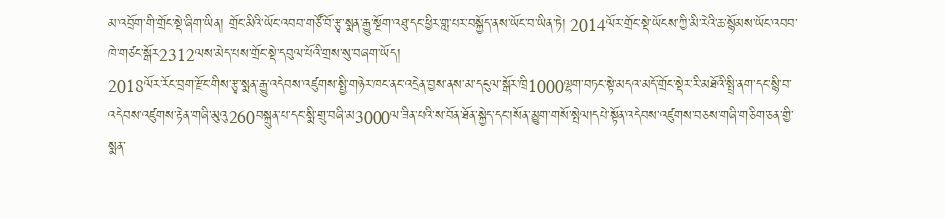མ་འབྲོག་གི་གྲོང་སྡེ་ཞིག་ཡིན། གྲོང་མིའི་ཡོང་འབབ་གཙོ་བོ་རྩྭ་སྨན་རྒྱུ་སྔོག་འཐུ་དང་ཕྱིར་གླ་པར་བསྐྱོད་ནས་ཡོང་བ་ཡིན་ཏེ། 2014ལོར་གྲོང་སྡེ་ཡོངས་ཀྱི་མི་རེའི་ཆ་སྙོམས་ཡོང་འབབ་ཁེ་གཙང་སྒོར2312ལས་མེད་པས་གྲོང་སྡེ་དབུལ་པོའི་གྲས་སུ་བཞག་ཡོད།
2018ལོར་རོང་བྲག་རྫོང་གིས་རྩྭ་སྨན་རྒྱུ་འདེབས་འཛུགས་སྤྱི་གཉེར་ཁང་ནང་འདྲེན་བྱས་ནས་མ་དངུལ་སྒོར་ཁྲི1000ལྷག་བཏང་སྟེ་མདའ་མདོ་གྲོང་སྡེར་རི་མཐོའི་སྤྲི་ནག་དང་སྙི་བ་འདེབས་འཛུགས་རྟེན་གཞི་མུའུ260བསྐྲུན་པ་དང་སྨི་གྲུ་བཞི་མ3000ལ་ཟིན་པའི་ས་བོན་ཐོན་སྐྱེད་དང་།སོན་མྱུག་གསོ་སྤེལ།དཔེ་སྟོན་འདེབས་འཛུགས་བཅས་གཞི་གཅིག་ཅན་གྱི་སྨན་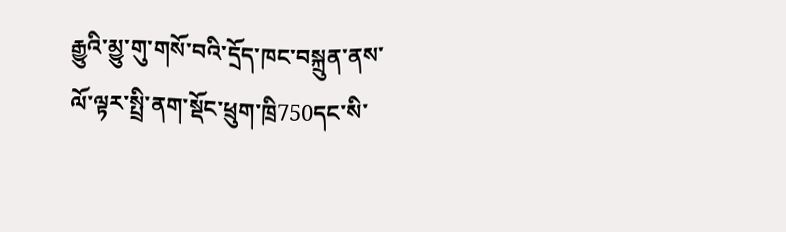རྒྱུའི་མྱུ་གུ་གསོ་བའི་དྲོད་ཁང་བསྐྲུན་ནས་ལོ་ལྟར་སྤྲི་ནག་སྡོང་ཕྲུག་ཁྲི750དང་སི་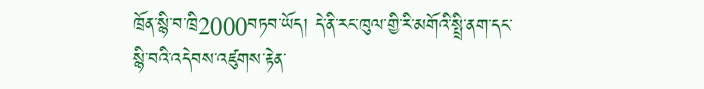ཁྲོན་སྙི་བ་ཁྲི2000བཏབ་ཡོད། དེ་ནི་རང་ཁུལ་གྱི་རི་མགོའི་སྤྲི་ནག་དང་སྙི་བའི་འདེབས་འཛུགས་རྟེན་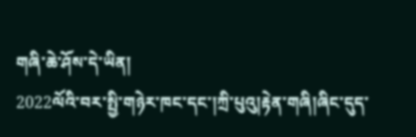གཞི་ཆེ་ཤོས་དེ་ཡིན།
2022ལོའི་བར་སྤྱི་གཉེར་ཁང་དང་།ཀྲི་པུའུ།རྟེན་གཞི།ཞིང་དུད་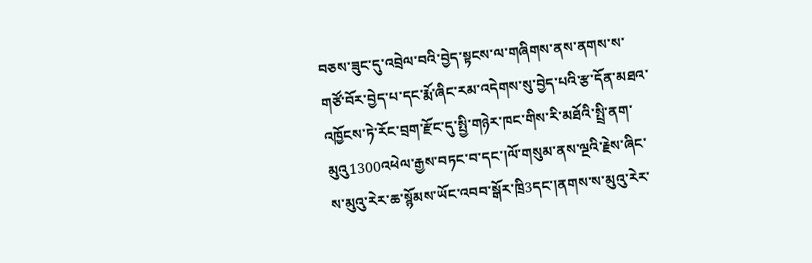བཅས་ཟུང་དུ་འབྲེལ་བའི་བྱེད་སྟངས་ལ་གཞིགས་ནས་ནགས་ས་གཙོ་བོར་བྱེད་པ་དང་རྨོ་ཞིང་རམ་འདེགས་སུ་བྱེད་པའི་རྩ་དོན་མཐའ་འཁྱོངས་ཏེ་རོང་བྲག་རྫོང་དུ་སྤྱི་གཉེར་ཁང་གིས་རི་མཐོའི་སྤྲི་ནག་མུའུ1300འཕེལ་རྒྱས་བཏང་བ་དང་།ལོ་གསུམ་ནས་ལྔའི་རྗེས་ཞིང་ས་མུའུ་རེར་ཆ་སྙོམས་ཡོང་འབབ་སྒོར་ཁྲི3དང་།ནགས་ས་མུའུ་རེར་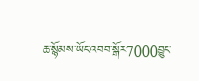ཆ་སྙོམས་ཡོང་འབབ་སྒོར7000བྱུང་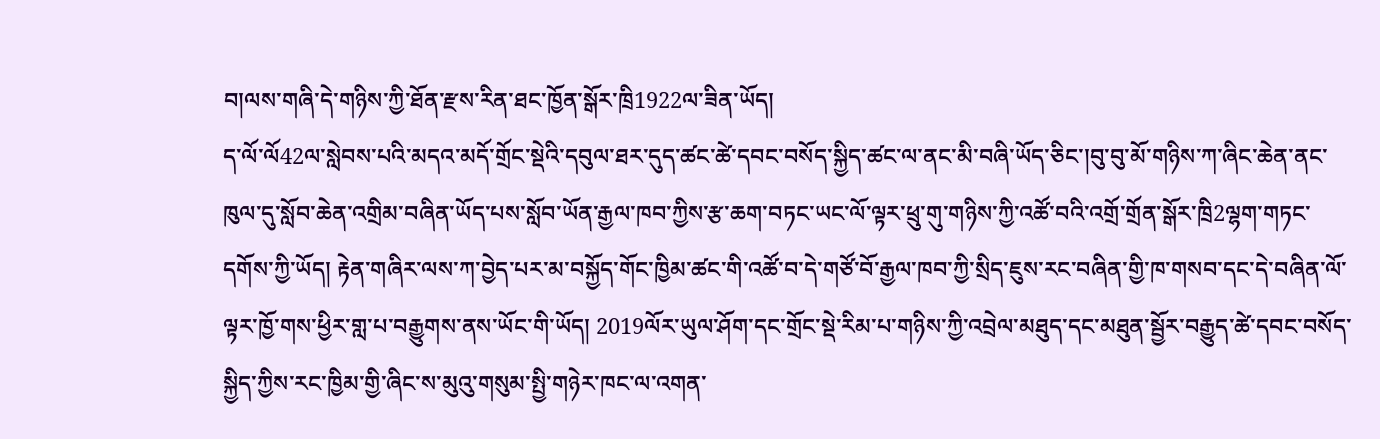བ།ལས་གཞི་དེ་གཉིས་ཀྱི་ཐོན་རྫས་རིན་ཐང་ཁྱོན་སྒོར་ཁྲི1922ལ་ཟིན་ཡོད།
ད་ལོ་ལོ42ལ་སླེབས་པའི་མདའ་མདོ་གྲོང་སྡེའི་དབུལ་ཐར་དུད་ཚང་ཚེ་དབང་བསོད་སྐྱིད་ཚང་ལ་ནང་མི་བཞི་ཡོད་ཅིང་།བུ་བུ་མོ་གཉིས་ཀ་ཞིང་ཆེན་ནང་ཁུལ་དུ་སློབ་ཆེན་འགྲིམ་བཞིན་ཡོད་པས་སློབ་ཡོན་རྒྱལ་ཁབ་ཀྱིས་རྩ་ཆག་བཏང་ཡང་ལོ་ལྟར་ཕྲུ་གུ་གཉིས་ཀྱི་འཚོ་བའི་འགྲོ་གྲོན་སྒོར་ཁྲི2ལྷག་གཏང་དགོས་ཀྱི་ཡོད། རྟེན་གཞིར་ལས་ཀ་བྱེད་པར་མ་བསྐྱོད་གོང་ཁྱིམ་ཚང་གི་འཚོ་བ་དེ་གཙོ་བོ་རྒྱལ་ཁབ་ཀྱི་སྲིད་ཇུས་རང་བཞིན་གྱི་ཁ་གསབ་དང་དེ་བཞིན་ལོ་ལྟར་ཁྱོ་གས་ཕྱིར་གླ་པ་བརྒྱུགས་ནས་ཡོང་གི་ཡོད། 2019ལོར་ཡུལ་ཤོག་དང་གྲོང་སྡེ་རིམ་པ་གཉིས་ཀྱི་འབྲེལ་མཐུད་དང་མཐུན་སྦྱོར་བརྒྱུད་ཚེ་དབང་བསོད་སྐྱིད་ཀྱིས་རང་ཁྱིམ་གྱི་ཞིང་ས་མུའུ་གསུམ་སྤྱི་གཉེར་ཁང་ལ་འགན་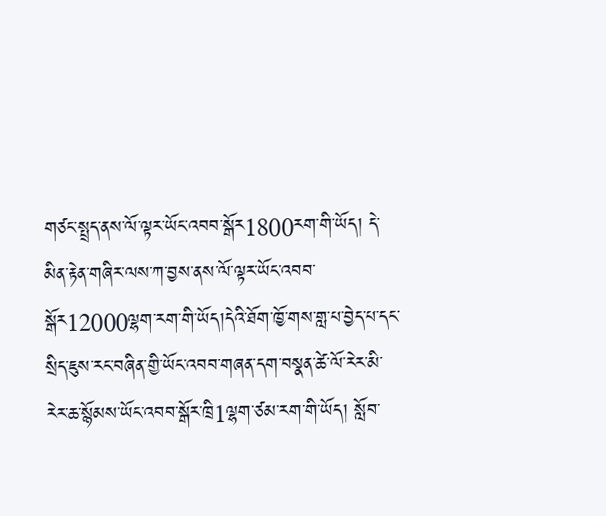གཙང་སྤྲད་ནས་ལོ་ལྟར་ཡོང་འབབ་སྒོར1800རག་གི་ཡོད། དེ་མིན་རྟེན་གཞིར་ལས་ཀ་བྱས་ནས་ལོ་ལྟར་ཡོང་འབབ་སྒོར12000ལྷག་རག་གི་ཡོད།དེའི་ཐོག་ཁྱོ་གས་གླ་པ་བྱེད་པ་དང་སྲིད་ཇུས་རང་བཞིན་གྱི་ཡོང་འབབ་གཞན་དག་བསྣན་ཚེ་ལོ་རེར་མི་རེར་ཆ་སྙོམས་ཡོང་འབབ་སྒོར་ཁྲི1ལྷག་ཙམ་རག་གི་ཡོད། སློབ་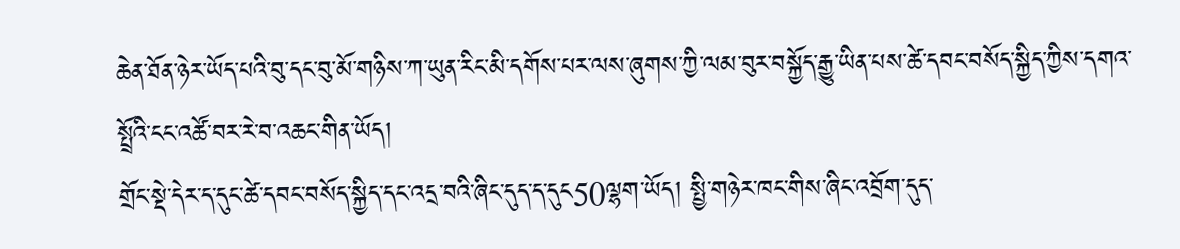ཆེན་ཐོན་ཉེར་ཡོད་པའི་བུ་དང་བུ་མོ་གཉིས་ཀ་ཡུན་རིང་མི་དགོས་པར་ལས་ཞུགས་ཀྱི་ལམ་བུར་བསྐྱོད་རྒྱུ་ཡིན་པས་ཚེ་དབང་བསོད་སྐྱིད་ཀྱིས་དགའ་སྤྲོའི་ངང་འཚོ་བར་རེ་བ་འཆང་གིན་ཡོད།
གྲོང་སྡེ་དེར་ད་དུང་ཚེ་དབང་བསོད་སྐྱིད་དང་འདྲ་བའི་ཞིང་དུད་ད་དུང50ལྷག་ཡོད། སྤྱི་གཉེར་ཁང་གིས་ཞིང་འབྲོག་དུད་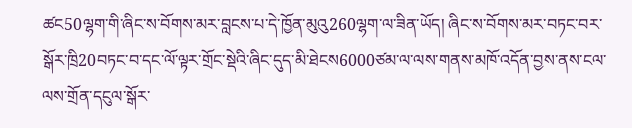ཚང50ལྷག་གི་ཞིང་ས་བོགས་མར་བླངས་པ་དེ་ཁྱོན་མུའུ260ལྷག་ལ་ཟིན་ཡོད། ཞིང་ས་བོགས་མར་བཏང་བར་སྒོར་ཁྲི20བཏང་བ་དང་ལོ་ལྟར་གྲོང་སྡེའི་ཞིང་དུད་མི་ཐེངས6000ཙམ་ལ་ལས་གནས་མཁོ་འདོན་བྱས་ནས་ངལ་ལས་གྲོན་དངུལ་སྒོར་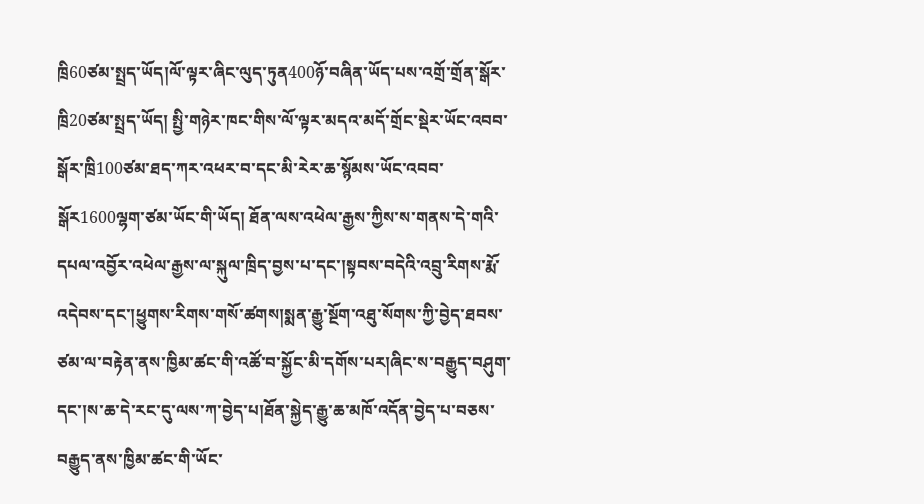ཁྲི60ཙམ་སྤྲད་ཡོད།ལོ་ལྟར་ཞིང་ལུད་ཏུན400ཉོ་བཞིན་ཡོད་པས་འགྲོ་གྲོན་སྒོར་ཁྲི20ཙམ་སྤྲད་ཡོད། སྤྱི་གཉེར་ཁང་གིས་ལོ་ལྟར་མདའ་མདོ་གྲོང་སྡེར་ཡོང་འབབ་སྒོར་ཁྲི100ཙམ་ཐད་ཀར་འཕར་བ་དང་མི་རེར་ཆ་སྙོམས་ཡོང་འབབ་སྒོར1600ལྷག་ཙམ་ཡོང་གི་ཡོད། ཐོན་ལས་འཕེལ་རྒྱས་ཀྱིས་ས་གནས་དེ་གའི་དཔལ་འབྱོར་འཕེལ་རྒྱས་ལ་སྐུལ་ཁྲིད་བྱས་པ་དང་།སྟབས་བདེའི་འབྲུ་རིགས་རྨོ་འདེབས་དང་།ཕྱུགས་རིགས་གསོ་ཚགས།སྨན་རྒྱུ་སྔོག་འཐུ་སོགས་ཀྱི་བྱེད་ཐབས་ཙམ་ལ་བརྟེན་ནས་ཁྱིམ་ཚང་གི་འཚོ་བ་སྐྱོང་མི་དགོས་པར།ཞིང་ས་བརྒྱུད་བཤུག་དང་།ས་ཆ་དེ་རང་དུ་ལས་ཀ་བྱེད་པ།ཐོན་སྐྱེད་རྒྱུ་ཆ་མཁོ་འདོན་བྱེད་པ་བཅས་བརྒྱུད་ནས་ཁྱིམ་ཚང་གི་ཡོང་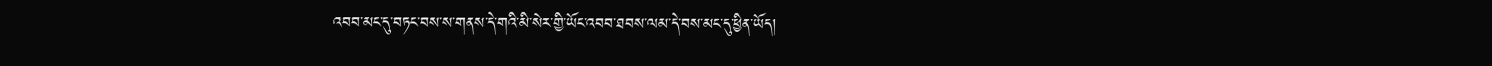འབབ་མང་དུ་བཏང་བས་ས་གནས་དེ་གའི་མི་སེར་གྱི་ཡོང་འབབ་ཐབས་ལམ་དེ་བས་མང་དུ་ཕྱིན་ཡོད།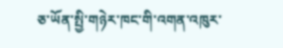ཅ་ཡོན་སྤྱི་གཉེར་ཁང་གི་འགན་འཁུར་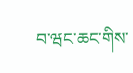བ་ཝང་ཆང་གིས་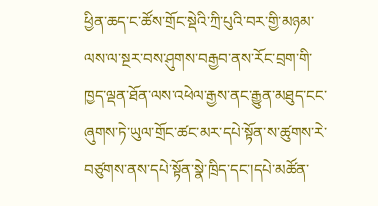ཕྱིན་ཆད་ང་ཚོས་གྲོང་སྡེའི་ཀྲི་པུའི་བར་གྱི་མཉམ་ལས་ལ་སྔར་བས་ཤུགས་བརྒྱབ་ནས་རོང་བྲག་གི་ཁྱད་ལྡན་ཐོན་ལས་འཕེལ་རྒྱས་ནང་རྒྱུན་མཐུད་ངང་ཞུགས་ཏེ་ཡུལ་གྲོང་ཚང་མར་དཔེ་སྟོན་ས་ཚུགས་རེ་བཙུགས་ནས་དཔེ་སྟོན་སྣེ་ཁྲིད་དང་།དཔེ་མཚོན་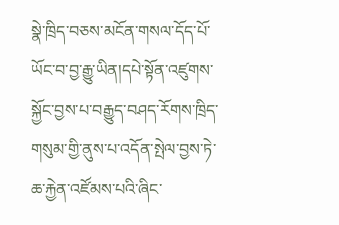སྣེ་ཁྲིད་བཅས་མངོན་གསལ་དོད་པོ་ཡོང་བ་བྱ་རྒྱུ་ཡིན།དཔེ་སྟོན་འཛུགས་སྐྱོང་བྱས་པ་བརྒྱུད་བཤད་རོགས་ཁྲིད་གསུམ་གྱི་ནུས་པ་འདོན་སྤེལ་བྱས་ཏེ་ཆ་རྐྱེན་འཛོམས་པའི་ཞིང་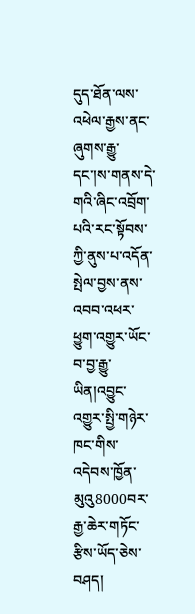དུད་ཐོན་ལས་འཕེལ་རྒྱས་ནང་ཞུགས་རྒྱུ་དང་།ས་གནས་དེ་གའི་ཞིང་འབྲོག་པའི་རང་སྟོབས་ཀྱི་ནུས་པ་འདོན་སྤེལ་བྱས་ནས་འབབ་འཕར་ཕྱུག་འགྱུར་ཡོང་བ་བྱ་རྒྱུ་ཡིན།འབྱུང་འགྱུར་སྤྱི་གཉེར་ཁང་གིས་འདེབས་ཁྱོན་མུའུ8000བར་རྒྱ་ཆེར་གཏོང་རྩིས་ཡོད་ཅེས་བཤད།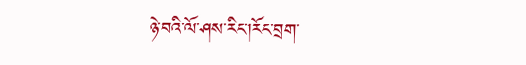ཉེ་བའི་ལོ་ཤས་རིང་།རོང་བྲག་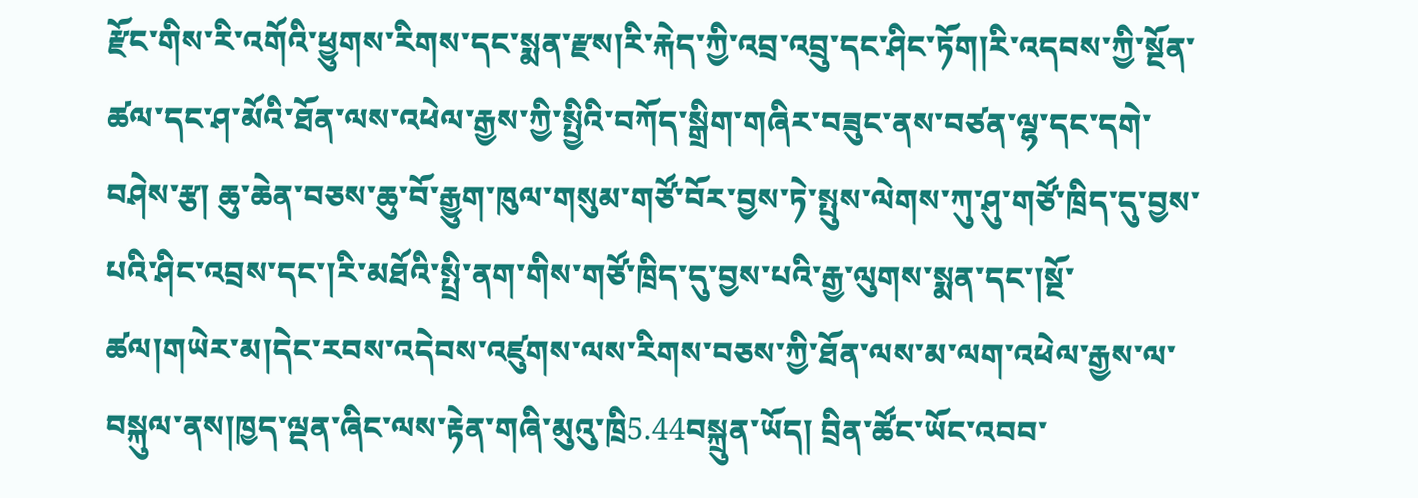རྫོང་གིས་རི་འགོའི་ཕྱུགས་རིགས་དང་སྨན་རྫས།རི་རྐེད་ཀྱི་འབྲ་འབྲུ་དང་ཤིང་ཏོག།རི་འདབས་ཀྱི་སྔོན་ཚལ་དང་ཤ་མོའི་ཐོན་ལས་འཕེལ་རྒྱས་ཀྱི་སྤྱིའི་བཀོད་སྒྲིག་གཞིར་བཟུང་ནས་བཙན་ལྷ་དང་དགེ་བཤེས་རྩ། ཆུ་ཆེན་བཅས་ཆུ་བོ་རྒྱུག་ཁུལ་གསུམ་གཙོ་བོར་བྱས་ཏེ་སྤུས་ལེགས་ཀུ་ཤུ་གཙོ་ཁྲིད་དུ་བྱས་པའི་ཤིང་འབྲས་དང་།རི་མཐོའི་སྤྲི་ནག་གིས་གཙོ་ཁྲིད་དུ་བྱས་པའི་རྒྱ་ལུགས་སྨན་དང་།སྔོ་ཚལ།གཡེར་མ།དེང་རབས་འདེབས་འཛུགས་ལས་རིགས་བཅས་ཀྱི་ཐོན་ལས་མ་ལག་འཕེལ་རྒྱས་ལ་བསྐུལ་ནས།ཁྱད་ལྡན་ཞིང་ལས་རྟེན་གཞི་མུའུ་ཁྲི5.44བསྐྲུན་ཡོད། བྲིན་ཚོང་ཡོང་འབབ་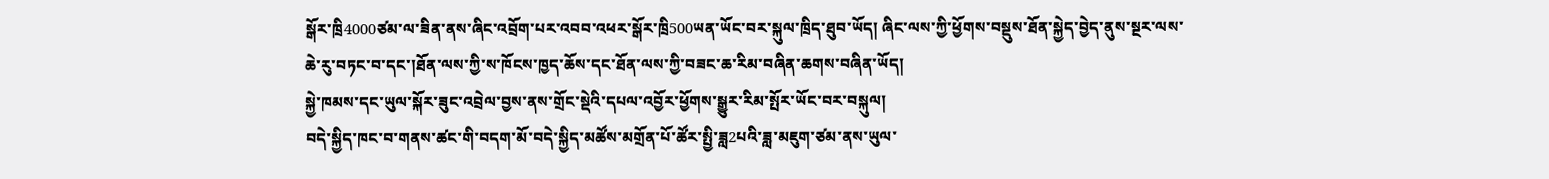སྒོར་ཁྲི4000ཙམ་ལ་ཟིན་ནས་ཞིང་འབྲོག་པར་འབབ་འཕར་སྒོར་ཁྲི500ཡན་ཡོང་བར་སྐུལ་ཁྲིད་ཐུབ་ཡོད། ཞིང་ལས་ཀྱི་ཕྱོགས་བསྡུས་ཐོན་སྐྱེད་བྱེད་ནུས་སྔར་ལས་ཆེ་རུ་བཏང་བ་དང་།ཐོན་ལས་ཀྱི་ས་ཁོངས་ཁྱད་ཆོས་དང་ཐོན་ལས་ཀྱི་བཟང་ཆ་རིམ་བཞིན་ཆགས་བཞིན་ཡོད།
སྐྱེ་ཁམས་དང་ཡུལ་སྐོར་ཟུང་འབྲེལ་བྱས་ནས་གྲོང་སྡེའི་དཔལ་འབྱོར་ཕྱོགས་སྒྱུར་རིམ་སྤོར་ཡོང་བར་བསྐུལ།
བདེ་སྐྱིད་ཁང་བ་གནས་ཚང་གི་བདག་མོ་བདེ་སྐྱིད་མཚོས་མགྲོན་པོ་ཚོར་སྤྱི་ཟླ2པའི་ཟླ་མཇུག་ཙམ་ནས་ཡུལ་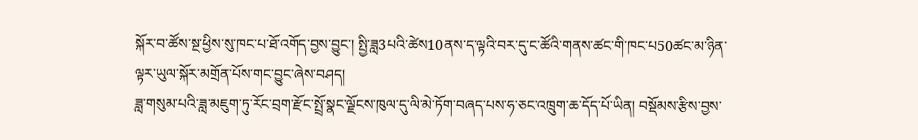སྐོར་བ་ཚོས་སྔ་ཕྱིས་སུ་ཁང་པ་ཐོ་འགོད་བྱས་བྱུང་། སྤྱི་ཟླ3པའི་ཚེས10ནས་ད་ལྟའི་བར་དུ་ང་ཚོའི་གནས་ཚང་གི་ཁང་པ50ཚང་མ་ཉིན་ལྟར་ཡུལ་སྐོར་མགྲོན་པོས་གང་བྱུང་ཞེས་བཤད།
ཟླ་གསུམ་པའི་ཟླ་མཇུག་ཏུ་རོང་བྲག་རྫོང་སྤྲོ་སྣང་ལྗོངས་ཁུལ་དུ་ལི་མེ་ཏོག་བཞད་པས་ཧ་ཅང་འཁྲུག་ཆ་དོད་པོ་ཡིན། བསྡོམས་རྩིས་བྱས་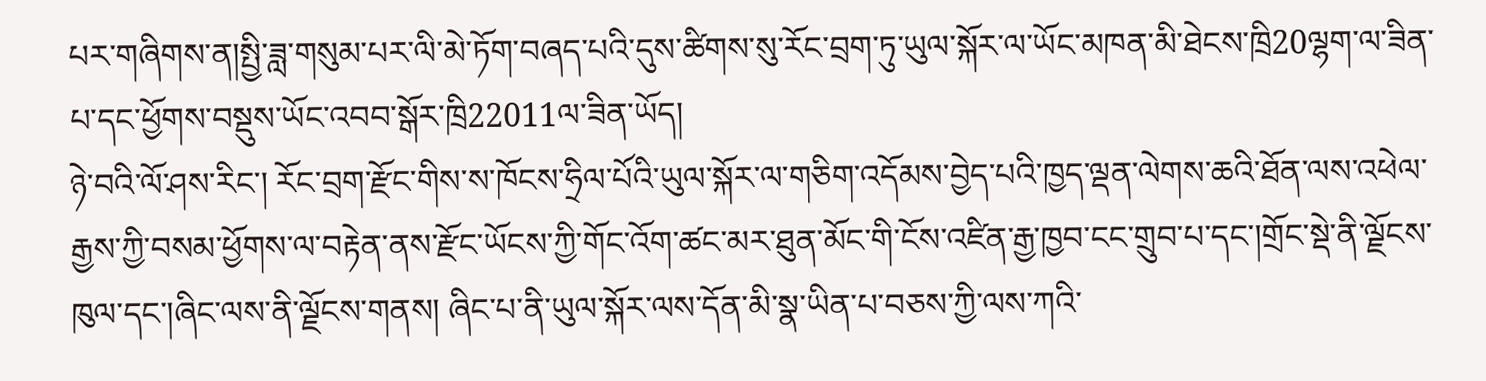པར་གཞིགས་ན།སྤྱི་ཟླ་གསུམ་པར་ལི་མེ་ཏོག་བཞད་པའི་དུས་ཚིགས་སུ་རོང་བྲག་ཏུ་ཡུལ་སྐོར་ལ་ཡོང་མཁན་མི་ཐེངས་ཁྲི20ལྷག་ལ་ཟིན་པ་དང་ཕྱོགས་བསྡུས་ཡོང་འབབ་སྒོར་ཁྲི22011ལ་ཟིན་ཡོད།
ཉེ་བའི་ལོ་ཤས་རིང་། རོང་བྲག་རྫོང་གིས་ས་ཁོངས་ཧྲིལ་པོའི་ཡུལ་སྐོར་ལ་གཅིག་འདོམས་བྱེད་པའི་ཁྱད་ལྡན་ལེགས་ཆའི་ཐོན་ལས་འཕེལ་རྒྱས་ཀྱི་བསམ་ཕྱོགས་ལ་བརྟེན་ནས་རྫོང་ཡོངས་ཀྱི་གོང་འོག་ཚང་མར་ཐུན་མོང་གི་ངོས་འཛིན་རྒྱ་ཁྱབ་ངང་གྲུབ་པ་དང་།གྲོང་སྡེ་ནི་ལྗོངས་ཁུལ་དང་།ཞིང་ལས་ནི་ལྗོངས་གནས། ཞིང་པ་ནི་ཡུལ་སྐོར་ལས་དོན་མི་སྣ་ཡིན་པ་བཅས་ཀྱི་ལས་ཀའི་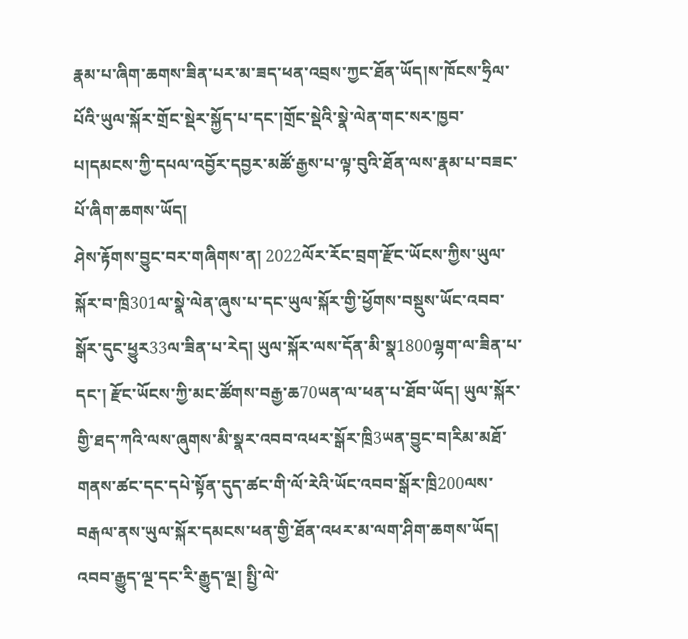རྣམ་པ་ཞིག་ཆགས་ཟིན་པར་མ་ཟད་ཕན་འབྲས་ཀྱང་ཐོན་ཡོད།ས་ཁོངས་ཧྲིལ་པོའི་ཡུལ་སྐོར་གྲོང་སྡེར་སྐྱོད་པ་དང་།གྲོང་སྡེའི་སྣེ་ལེན་གང་སར་ཁྱབ་པ།དམངས་ཀྱི་དཔལ་འབྱོར་དབྱར་མཚོ་རྒྱས་པ་ལྟ་བུའི་ཐོན་ལས་རྣམ་པ་བཟང་པོ་ཞིག་ཆགས་ཡོད།
ཤེས་རྟོགས་བྱུང་བར་གཞིགས་ན། 2022ལོར་རོང་བྲག་རྫོང་ཡོངས་ཀྱིས་ཡུལ་སྐོར་བ་ཁྲི301ལ་སྣེ་ལེན་ཞུས་པ་དང་ཡུལ་སྐོར་གྱི་ཕྱོགས་བསྡུས་ཡོང་འབབ་སྒོར་དུང་ཕྱུར33ལ་ཟིན་པ་རེད། ཡུལ་སྐོར་ལས་དོན་མི་སྣ1800ལྷག་ལ་ཟིན་པ་དང་། རྫོང་ཡོངས་ཀྱི་མང་ཚོགས་བརྒྱ་ཆ70ཡན་ལ་ཕན་པ་ཐོབ་ཡོད། ཡུལ་སྐོར་གྱི་ཐད་ཀའི་ལས་ཞུགས་མི་སྣར་འབབ་འཕར་སྒོར་ཁྲི3ཡན་བྱུང་བ།རིམ་མཐོ་གནས་ཚང་དང་དཔེ་སྟོན་དུད་ཚང་གི་ལོ་རེའི་ཡོང་འབབ་སྒོར་ཁྲི200ལས་བརྒལ་ནས་ཡུལ་སྐོར་དམངས་ཕན་གྱི་ཐོན་འཕར་མ་ལག་ཤིག་ཆགས་ཡོད།
འབབ་རྒྱུད་ལྔ་དང་རི་རྒྱུད་ལྔ། སྤྱི་ལེ་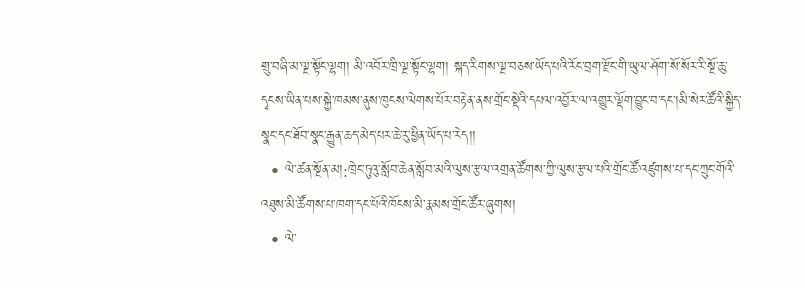གྲུ་བཞི་མ་ལྔ་སྟོང་ལྷག། མི་འབོར་ཁྲི་ལྔ་སྟོང་ལྷག། སྐད་རིགས་ལྔ་བཅས་ཡོད་པའི་རོང་བྲག་རྫོང་གི་ཡུལ་ཤོག་སོ་སོར་རི་སྔོ་ཆུ་དྭངས་ཡིན་པས་སྐྱེ་ཁམས་ནུས་ཁུངས་ལེགས་པོར་བརྟེན་ནས་གྲོང་སྡེའི་དཔལ་འབྱོར་ལ་འགྱུར་ལྡོག་བྱུང་བ་དང་།མི་སེར་ཚོའི་སྐྱིད་སྣང་དང་ཐོབ་སྣང་རྒྱུན་ཆད་མེད་པར་ཆེ་རུ་ཕྱིན་ཡོད་པ་རེད།།
  • ལེ་ཚན་སྔོན་མ།:ཁྲེང་ཏུའུ་སློབ་ཆེན་སློབ་མའི་ལུས་རྩལ་འགྲན་ཚོགས་ཀྱི་ལུས་རྩལ་པའི་གྲོང་ཚོ་འཛུགས་པ་དང་ཀྲུང་གོའི་འཐུས་མི་ཚོགས་པ་ཁག་དང་པོའི་ཁོངས་མི་རྣམས་གྲོང་ཚོར་ཞུགས།
  • ལེ་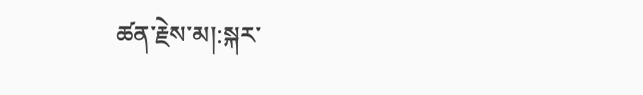ཚན་རྗེས་མ།:སྐར་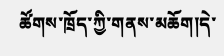ཚོགས་ཁྲོད་ཀྱི་གནས་མཆོག།དེ་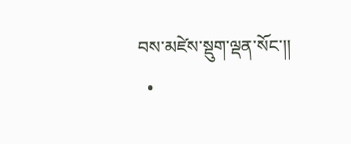བས་མཛེས་སྡུག་ལྡན་སོང་།།
  •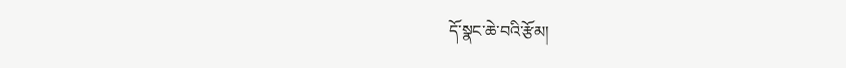དོ་སྣང་ཆེ་བའི་རྩོམ།